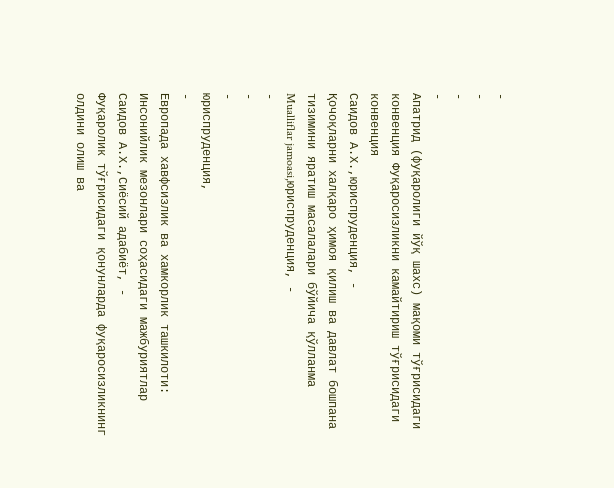-
-
-
-
Апатрид (фуқаролиги йўқ шахс) мақоми тўғрисидаги конвенция Фуқаросизликни камайтириш тўғрисидаги конвенция
Саидов А.Х.,юриспруденция, -
Қочоқларни халқаро ҳимоя қилиш ва давлат бошпана тизимини яратиш масалалари бўйича қўлланма
Mualliflar jamoasi,юриспруденция, -
-
-
-
юриспруденция,
-
Европада хавфсизлик ва хамкорлик ташкилоти: Инсонийлик мезонлари соҳасидаги мажбуриятлар
Саидов А.Х.,Сиёсий адабиёт, -
Фуқаролик тўғрисидаги қонунларда фуқаросизликнинг олдини олиш ва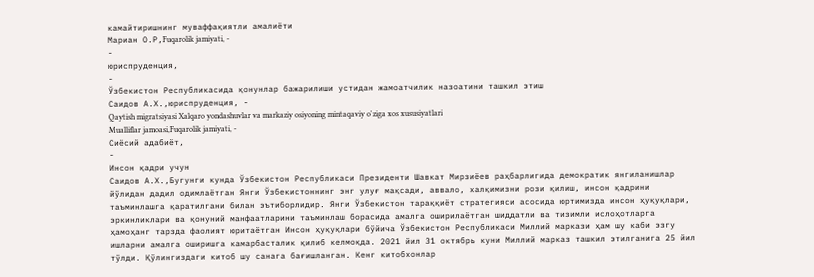камайтиришнинг муваффақиятли амалиёти
Мариан О.Р,Fuqarolik jamiyati, -
-
юриспруденция,
-
Ўзбекистон Республикасида қонунлар бажарилиши устидан жамоатчилик назоатини ташкил этиш
Саидов А.Х.,юриспруденция, -
Qaytish migratsiyasi Xalqaro yondashuvlar va markaziy osiyoning mintaqaviy o'ziga xos xususiyatlari
Mualliflar jamoasi,Fuqarolik jamiyati, -
Сиёсий адабиёт,
-
Инсон қадри учун
Саидов А.Х.,Бугунги кунда Ўзбекистон Республикаси Президенти Шавкат Мирзиёев раҳбарлигида демократик янгиланишлар йўлидан дадил одимлаётган Янги Ўзбекистоннинг энг улуғ мақсади, аввало, халқимизни рози қилиш, инсон қадрини таъминлашга қаратилгани билан эътиборлидир. Янги Ўзбекистон тараққиёт стратегияси асосида юртимизда инсон ҳуқуқлари, эркинликлари ва қонуний манфаатларини таъминлаш борасида амалга оширилаётган шиддатли ва тизимли ислоҳотларга ҳамоҳанг тарзда фаолият юритаётган Инсон ҳуқуқлари бўйича Ўзбекистон Республикаси Миллий маркази ҳам шу каби эзгу ишларни амалга оширишга камарбасталик қилиб келмоқда. 2021 йил 31 октябрь куни Миллий марказ ташкил этилганига 25 йил тўлди. Қўлингиздаги китоб шу санага бағишланган. Кенг китобхонлар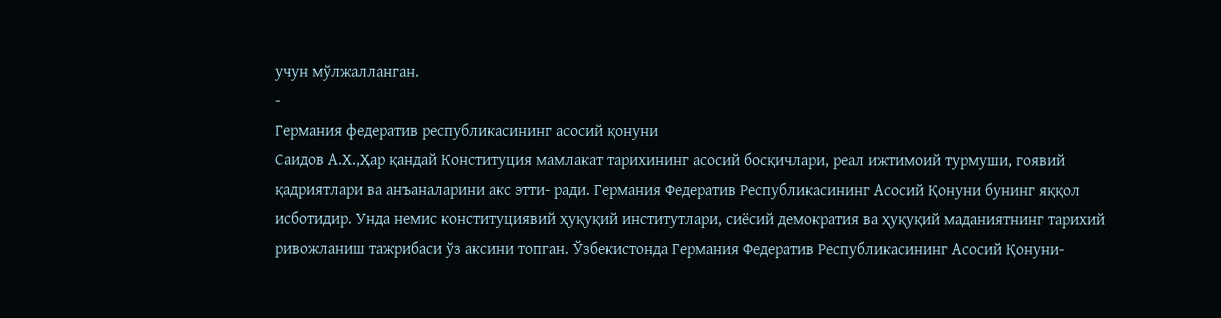учун мўлжалланган.
-
Германия федератив республикасининг асосий қонуни
Саидов А.Х.,Ҳар қандай Конституция мамлакат тарихининг асосий босқичлари, реал ижтимоий турмуши, гоявий қадриятлари ва анъаналарини акс этти- ради. Германия Федератив Республикасининг Асосий Қонуни бунинг яққол исботидир. Унда немис конституциявий ҳуқуқий институтлари, сиёсий демократия ва ҳуқуқий маданиятнинг тарихий ривожланиш тажрибаси ўз аксини топган. Ўзбекистонда Германия Федератив Республикасининг Асосий Қонуни-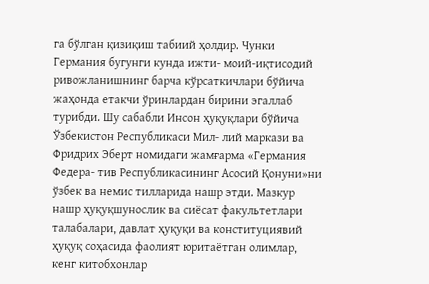га бўлган қизиқиш табиий ҳолдир. Чунки Германия бугунги кунда ижти- моий-иқтисодий ривожланишнинг барча кўрсаткичлари бўйича жаҳонда етакчи ўринлардан бирини эгаллаб турибди. Шу сабабли Инсон ҳуқуқлари бўйича Ўзбекистон Республикаси Мил- лий маркази ва Фридрих Эберт номидаги жамғарма «Германия Федера- тив Республикасининг Асосий Қонуни»ни ўзбек ва немис тилларида нашр этди. Мазкур нашр ҳуқуқшунослик ва сиёсат факультетлари талабалари, давлат ҳуқуқи ва конституциявий ҳуқуқ соҳасида фаолият юритаётган олимлар, кенг китобхонлар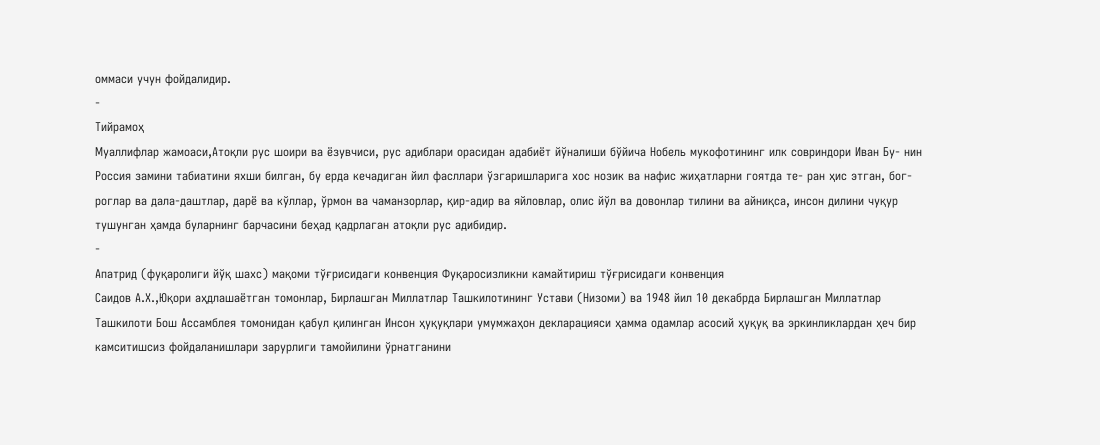оммаси учун фойдалидир.
-
Тийрамоҳ
Муаллифлар жамоаси,Атоқли рус шоири ва ёзувчиси, рус адиблари орасидан адабиёт йўналиши бўйича Нобель мукофотининг илк совриндори Иван Бу- нин Россия замини табиатини яхши билган, бу ерда кечадиган йил фасллари ўзгаришларига хос нозик ва нафис жиҳатларни гоятда те- ран ҳис этган, бог-роглар ва дала-даштлар, дарё ва кўллар, ўрмон ва чаманзорлар, қир-адир ва яйловлар, олис йўл ва довонлар тилини ва айниқса, инсон дилини чуқур тушунган ҳамда буларнинг барчасини беҳад қадрлаган атоқли рус адибидир.
-
Апатрид (фуқаролиги йўқ шахс) мақоми тўғрисидаги конвенция Фуқаросизликни камайтириш тўғрисидаги конвенция
Саидов А.Х.,Юқори аҳдлашаётган томонлар, Бирлашган Миллатлар Ташкилотининг Устави (Низоми) ва 1948 йил 10 декабрда Бирлашган Миллатлар Ташкилоти Бош Ассамблея томонидан қабул қилинган Инсон ҳуқуқлари умумжаҳон декларацияси ҳамма одамлар асосий ҳуқуқ ва эркинликлардан ҳеч бир камситишсиз фойдаланишлари зарурлиги тамойилини ўрнатганини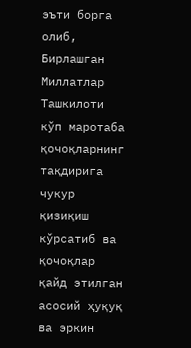эъти борга олиб, Бирлашган Миллатлар Ташкилоти кўп маротаба қочоқларнинг тақдирига чукур қизиқиш кўрсатиб ва қочоқлар қайд этилган асосий ҳуқуқ ва эркин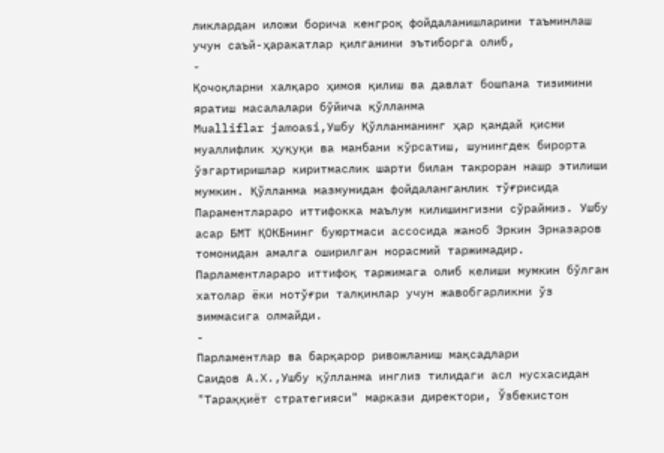ликлардан иложи борича кенгроқ фойдаланишларини таъминлаш учун саъй-ҳаракатлар қилганини эътиборга олиб,
-
Қочоқларни халқаро ҳимоя қилиш ва давлат бошпана тизимини яратиш масалалари бўйича қўлланма
Mualliflar jamoasi,Ушбу Қўлланманинг ҳар қандай қисми муаллифлик ҳуқуқи ва манбани кўрсатиш, шунингдек бирорта ўзгартиришлар киритмаслик шарти билан такроран нашр этилиши мумкин. Қўлланма мазмунидан фойдаланганлик тўғрисида Параментлараро иттифокка маълум килишингизни сўраймиз. Ушбу асар БМТ ҚОКБнинг буюртмаси ассосида жаноб Эркин Эрназаров томонидан амалга оширилган норасмий таржимадир. Парламентлараро иттифоқ таржимага олиб келиши мумкин бўлган хатолар ёки нотўғри талқинлар учун жавобгарликни ўз зиммасига олмайди.
-
Парламентлар ва барқарор ривожланиш мақсадлари
Саидов А.Х.,Ушбу қўлланма инглиз тилидаги асл нусхасидан "Тараққиёт стратегияси" маркази директори, Ўзбекистон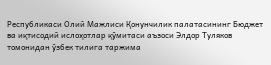Республикаси Олий Мажлиси Қонунчилик палатасининг Бюджет ва иқтисодий ислоҳотлар қўмитаси аъзоси Элдор Туляков томонидан ўзбек тилига таржима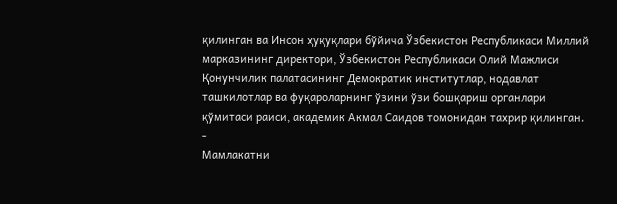қилинган ва Инсон ҳуқуқлари бўйича Ўзбекистон Республикаси Миллий марказининг директори, Ўзбекистон Республикаси Олий Мажлиси Қонунчилик палатасининг Демократик институтлар, нодавлат ташкилотлар ва фуқароларнинг ўзини ўзи бошқариш органлари қўмитаси раиси, академик Акмал Саидов томонидан тахрир қилинган.
-
Мамлакатни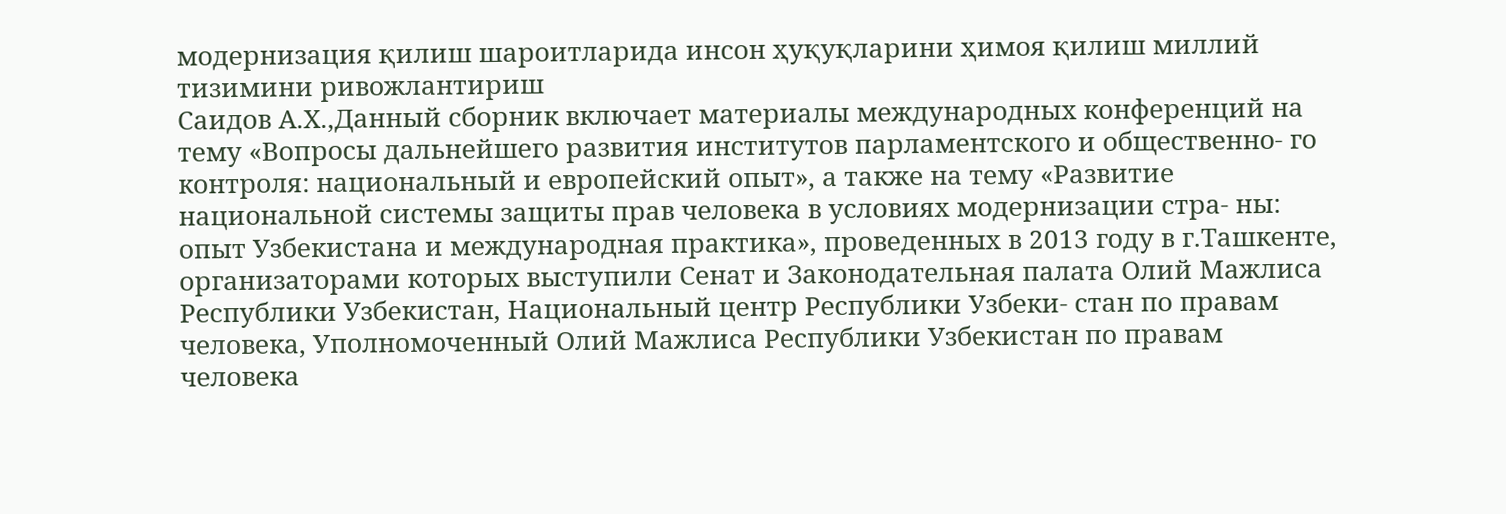модернизация қилиш шароитларида инсон ҳуқуқларини ҳимоя қилиш миллий тизимини ривожлантириш
Саидов А.Х.,Данный сборник включает материалы международных конференций на тему «Вопросы дальнейшего развития институтов парламентского и общественно- го контроля: национальный и европейский опыт», а также на тему «Развитие национальной системы защиты прав человека в условиях модернизации стра- ны: опыт Узбекистана и международная практика», проведенных в 2013 году в г.Ташкенте, организаторами которых выступили Сенат и Законодательная палата Олий Мажлиса Республики Узбекистан, Национальный центр Республики Узбеки- стан по правам человека, Уполномоченный Олий Мажлиса Республики Узбекистан по правам человека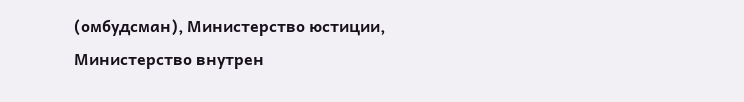(омбудсман), Министерство юстиции, Министерство внутрен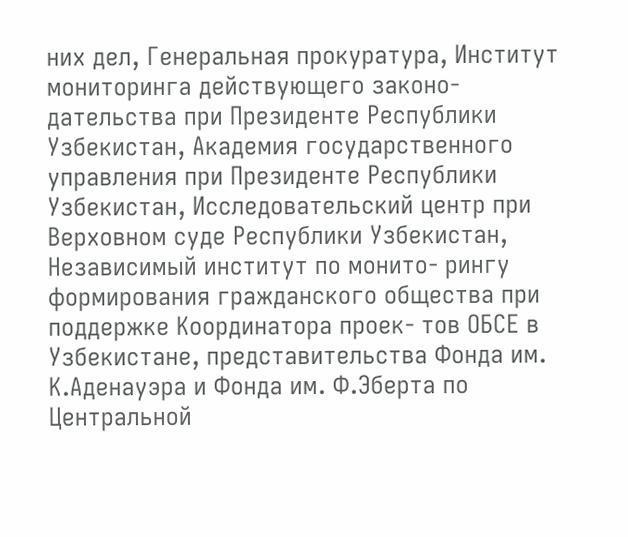них дел, Генеральная прокуратура, Институт мониторинга действующего законо- дательства при Президенте Республики Узбекистан, Академия государственного управления при Президенте Республики Узбекистан, Исследовательский центр при Верховном суде Республики Узбекистан, Независимый институт по монито- рингу формирования гражданского общества при поддержке Координатора проек- тов ОБСЕ в Узбекистане, представительства Фонда им. К.Аденауэра и Фонда им. Ф.Эберта по Центральной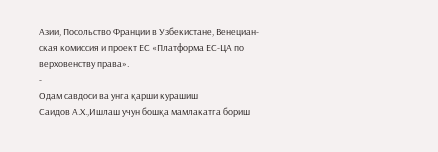Азии, Посольство Франции в Узбекистане, Венециан- ская комиссия и проект ЕС «Платформа ЕС-ЦА по верховенству права».
-
Одам савдоси ва унга қарши курашиш
Саидов А.Х.,Ишлаш учун бошқа мамлакатга бориш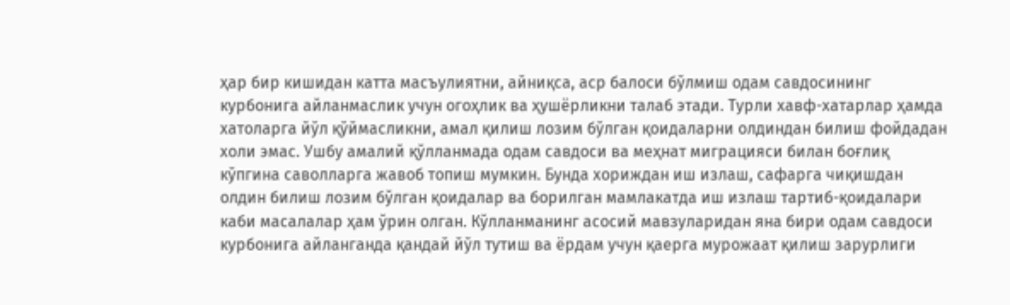ҳар бир кишидан катта масъулиятни, айниқса, аср балоси бўлмиш одам савдосининг курбонига айланмаслик учун огоҳлик ва ҳушёрликни талаб этади. Турли хавф-хатарлар ҳамда хатоларга йўл қўймасликни, амал қилиш лозим бўлган қоидаларни олдиндан билиш фойдадан холи эмас. Ушбу амалий қўлланмада одам савдоси ва меҳнат миграцияси билан боғлиқ кўпгина саволларга жавоб топиш мумкин. Бунда хориждан иш излаш, сафарга чиқишдан олдин билиш лозим бўлган қоидалар ва борилган мамлакатда иш излаш тартиб-қоидалари каби масалалар ҳам ўрин олган. Кўлланманинг асосий мавзуларидан яна бири одам савдоси курбонига айланганда қандай йўл тутиш ва ёрдам учун қаерга мурожаат қилиш зарурлиги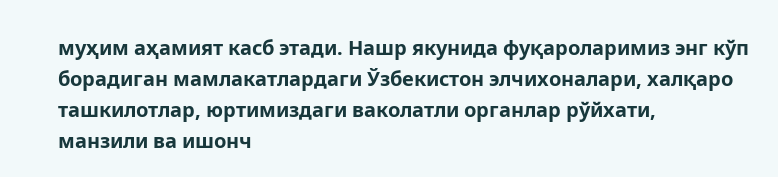муҳим аҳамият касб этади. Нашр якунида фуқароларимиз энг кўп борадиган мамлакатлардаги Ўзбекистон элчихоналари, халқаро ташкилотлар, юртимиздаги ваколатли органлар рўйхати, манзили ва ишонч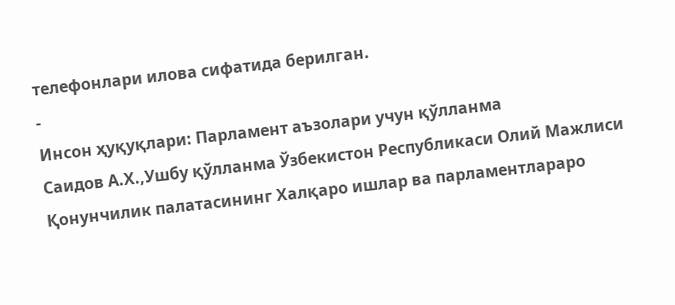телефонлари илова сифатида берилган.
-
Инсон ҳуқуқлари: Парламент аъзолари учун қўлланма
Саидов А.Х.,Ушбу қўлланма Ўзбекистон Республикаси Олий Мажлиси Қонунчилик палатасининг Халқаро ишлар ва парламентлараро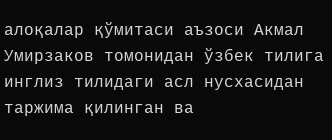алоқалар қўмитаси аъзоси Акмал Умирзаков томонидан ўзбек тилига инглиз тилидаги асл нусхасидан таржима қилинган ва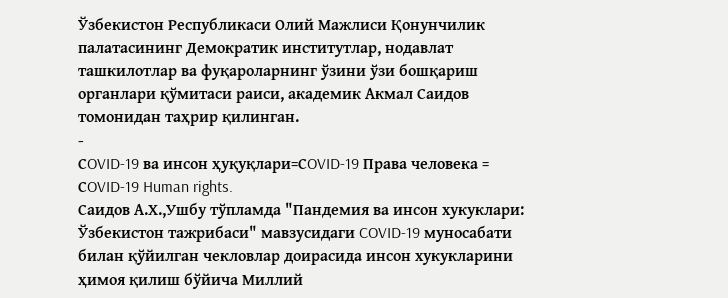Ўзбекистон Республикаси Олий Мажлиси Қонунчилик палатасининг Демократик институтлар, нодавлат ташкилотлар ва фуқароларнинг ўзини ўзи бошқариш органлари қўмитаси раиси, академик Акмал Саидов томонидан таҳрир қилинган.
-
СOVID-19 ва инсон ҳуқуқлари=СOVID-19 Права человека = СOVID-19 Human rights.
Саидов А.Х.,Ушбу тўпламда "Пандемия ва инсон хукуклари: Ўзбекистон тажрибаси" мавзусидаги COVID-19 муносабати билан қўйилган чекловлар доирасида инсон хукукларини ҳимоя қилиш бўйича Миллий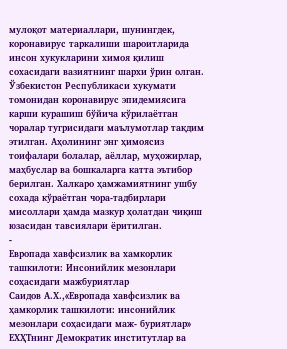мулоқот материаллари, шунингдек, коронавирус таркалиши шароитларида инсон хукукларини химоя қилиш сохасидаги вазиятнинг шархи ўрин олган. Ўзбекистон Республикаси хукумати томонидан коронавирус эпидемиясига карши курашиш бўйича кўрилаётган чоралар тугрисидаги маълумотлар тақдим этилган. Аҳолининг энг ҳимоясиз тоифалари болалар, аёллар, муҳожирлар, маҳбуслар ва бошкаларга катта эътибор берилган. Халкаро ҳамжамиятнинг ушбу сохада кўраётган чора-тадбирлари мисоллари ҳамда мазкур ҳолатдан чиқиш юзасидан тавсиялари ёритилган.
-
Европада хавфсизлик ва хамкорлик ташкилоти: Инсонийлик мезонлари соҳасидаги мажбуриятлар
Саидов А.Х.,«Европада хавфсизлик ва ҳамкорлик ташкилоти: инсонийлик мезонлари соҳасидаги маж- буриятлар» ЕХҲТнинг Демократик институтлар ва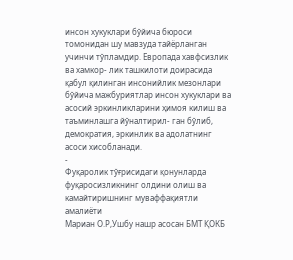инсон хукуклари бўйича бюроси томонидан шу мавзуда тайёрланган учинчи тўпламдир. Европада хавфсизлик ва хамкор- лик ташкилоти доирасида қабул қилинган инсонийлик мезонлари бўйича мажбуриятлар инсон хукуклари ва асосий эркинликларини ҳимоя килиш ва таъминлашга йўналтирил- ган бўлиб, демократия, эркинлик ва адолатнинг асоси хисобланади.
-
Фуқаролик тўғрисидаги қонунларда фуқаросизликнинг олдини олиш ва камайтиришнинг муваффақиятли амалиёти
Мариан О.Р,Ушбу нашр асосан БМТ ҚОКБ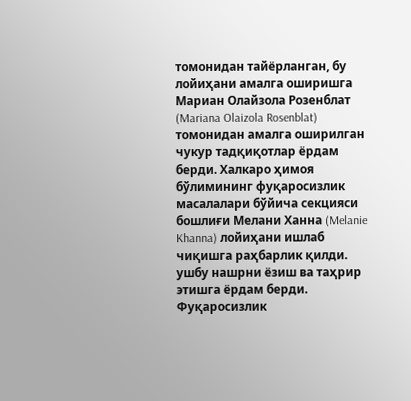томонидан тайёрланган, бу лойиҳани амалга оширишга Мариан Олайзола Розенблат (Mariana Olaizola Rosenblat) томонидан амалга оширилган чукур тадқиқотлар ёрдам берди. Халкаро ҳимоя бўлимининг фуқаросизлик масалалари бўйича секцияси бошлиғи Мелани Ханна (Melanie Khanna) лойиҳани ишлаб чиқишга раҳбарлик қилди. ушбу нашрни ёзиш ва таҳрир этишга ёрдам берди. Фуқаросизлик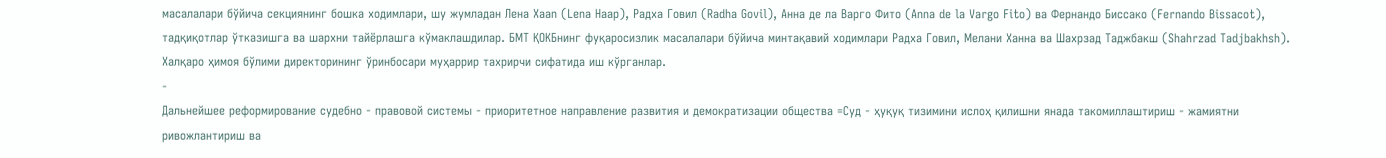масалалари бўйича секциянинг бошка ходимлари, шу жумладан Лена Хaan (Lena Наар), Радха Говил (Radha Govil), Анна де ла Варго Фито (Anna de la Vargo Fito) ва Фернандо Биссако (Fernando Bissacot), тадқиқотлар ўтказишга ва шархни тайёрлашга кўмаклашдилар. БМТ ҚОКБнинг фуқаросизлик масалалари бўйича минтақавий ходимлари Радха Говил, Мелани Ханна ва Шахрзад Таджбакш (Shahrzad Tadjbakhsh). Халқаро ҳимоя бўлими директорининг ўринбосари муҳаррир тахрирчи сифатида иш кўрганлар.
-
Дальнейшее реформирование судебно - правовой системы - приоритетное направление развития и демократизации общества =Суд - ҳуқуқ тизимини ислоҳ қилишни янада такомиллаштириш - жамиятни ривожлантириш ва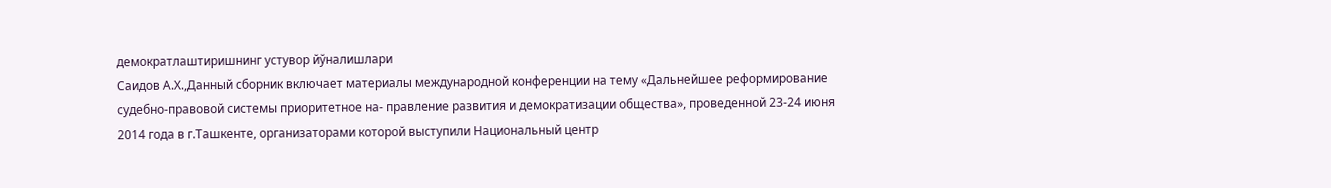демократлаштиришнинг устувор йўналишлари
Саидов А.Х.,Данный сборник включает материалы международной конференции на тему «Дальнейшее реформирование судебно-правовой системы приоритетное на- правление развития и демократизации общества», проведенной 23-24 июня 2014 года в г.Ташкенте, организаторами которой выступили Национальный центр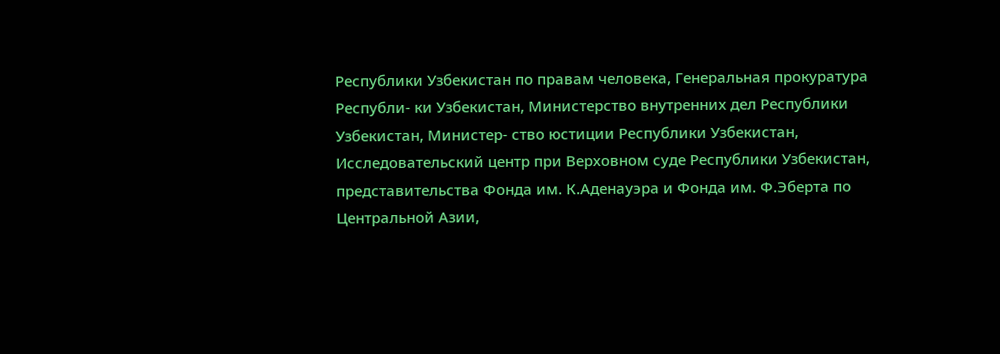Республики Узбекистан по правам человека, Генеральная прокуратура Республи- ки Узбекистан, Министерство внутренних дел Республики Узбекистан, Министер- ство юстиции Республики Узбекистан, Исследовательский центр при Верховном суде Республики Узбекистан, представительства Фонда им. К.Аденауэра и Фонда им. Ф.Эберта по Центральной Азии,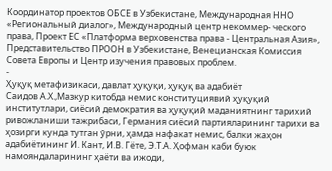Координатор проектов ОБСЕ в Узбекистане, Международная ННО «Региональный диалог», Международный центр некоммер- ческого права, Проект ЕС «Платформа верховенства права - Центральная Азия», Представительство ПРООН в Узбекистане, Венецианская Комиссия Совета Европы и Центр изучения правовых проблем.
-
Ҳуқуқ метафизикаси, давлат ҳуқуқи, ҳуқуқ ва адабиёт
Саидов А.Х.,Мазкур китобда немис конституциявий ҳуқуқий институтлари, сиёсий демократия ва ҳуқуқий маданиятнинг тарихий ривожланиши тажрибаси, Германия сиёсий партияларининг тарихи ва ҳозирги кунда тутган ўрни, ҳамда нафакат немис, балки жаҳон адабиётининг И. Кант, И.В. Гёте, Э.Т.А. Ҳофман каби буюк намояндаларининг ҳаёти ва ижоди,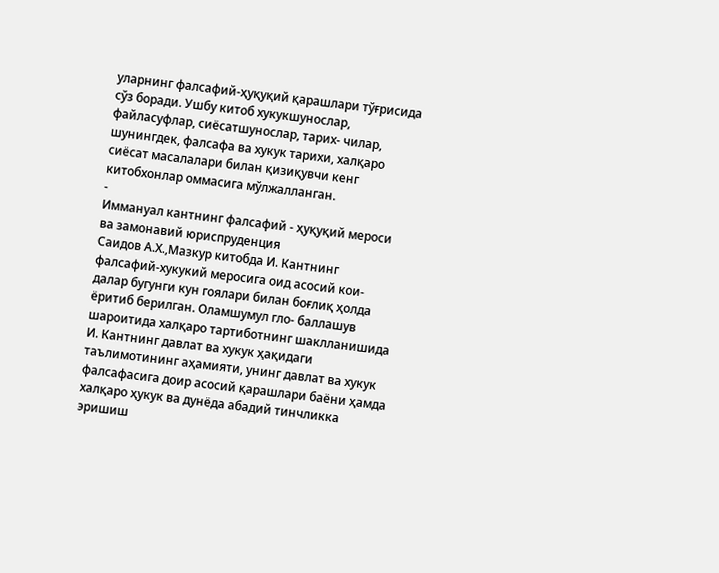уларнинг фалсафий-ҳуқуқий қарашлари тўғрисида сўз боради. Ушбу китоб хукукшунослар, файласуфлар, сиёсатшунослар, тарих- чилар, шунингдек, фалсафа ва хукук тарихи, халқаро сиёсат масалалари билан қизиқувчи кенг китобхонлар оммасига мўлжалланган.
-
Иммануал кантнинг фалсафий - ҳуқуқий мероси ва замонавий юриспруденция
Саидов А.Х.,Мазкур китобда И. Кантнинг фалсафий-хукукий меросига оид асосий кои- далар бугунги кун гоялари билан боғлиқ ҳолда ёритиб берилган. Оламшумул гло- баллашув шароитида халқаро тартиботнинг шаклланишида И. Кантнинг давлат ва хукук ҳақидаги таълимотининг аҳамияти, унинг давлат ва хукук фалсафасига доир асосий қарашлари баёни ҳамда халқаро ҳукук ва дунёда абадий тинчликка эришиш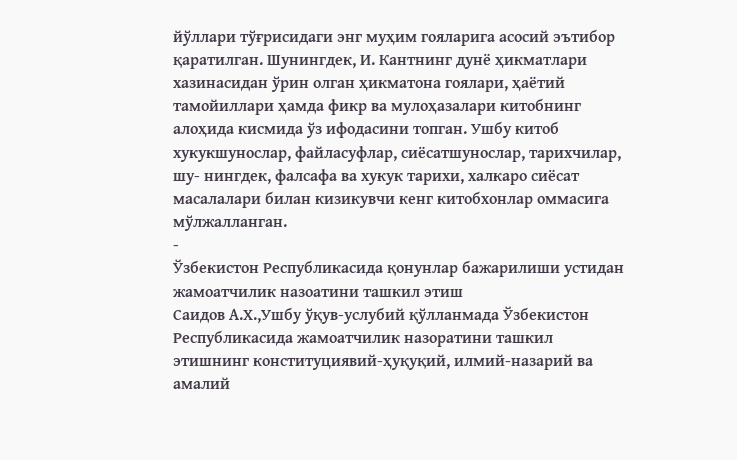йўллари тўғрисидаги энг муҳим гояларига асосий эътибор қаратилган. Шунингдек, И. Кантнинг дунё ҳикматлари хазинасидан ўрин олган ҳикматона гоялари, ҳаётий тамойиллари ҳамда фикр ва мулоҳазалари китобнинг алоҳида кисмида ўз ифодасини топган. Ушбу китоб хукукшунослар, файласуфлар, сиёсатшунослар, тарихчилар, шу- нингдек, фалсафа ва хукук тарихи, халкаро сиёсат масалалари билан кизикувчи кенг китобхонлар оммасига мўлжалланган.
-
Ўзбекистон Республикасида қонунлар бажарилиши устидан жамоатчилик назоатини ташкил этиш
Саидов А.Х.,Ушбу ўқув-услубий қўлланмада Ўзбекистон Республикасида жамоатчилик назоратини ташкил этишнинг конституциявий-ҳуқуқий, илмий-назарий ва амалий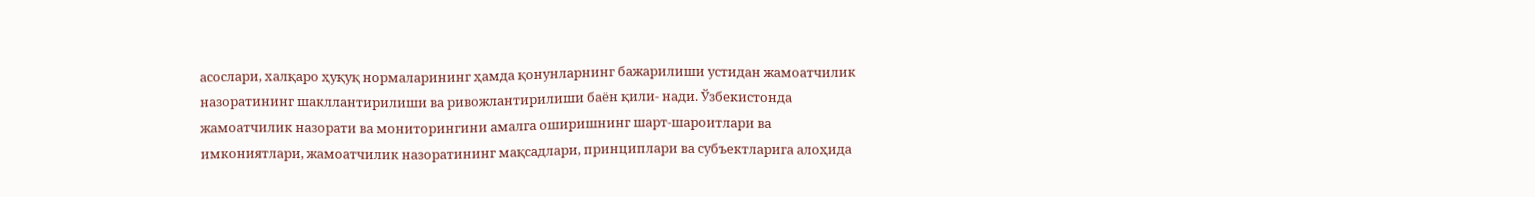асослари, халқаро ҳуқуқ нормаларининг ҳамда қонунларнинг бажарилиши устидан жамоатчилик назоратининг шакллантирилиши ва ривожлантирилиши баён қили- нади. Ўзбекистонда жамоатчилик назорати ва мониторингини амалга оширишнинг шарт-шароитлари ва имкониятлари, жамоатчилик назоратининг мақсадлари, принциплари ва субъектларига алоҳида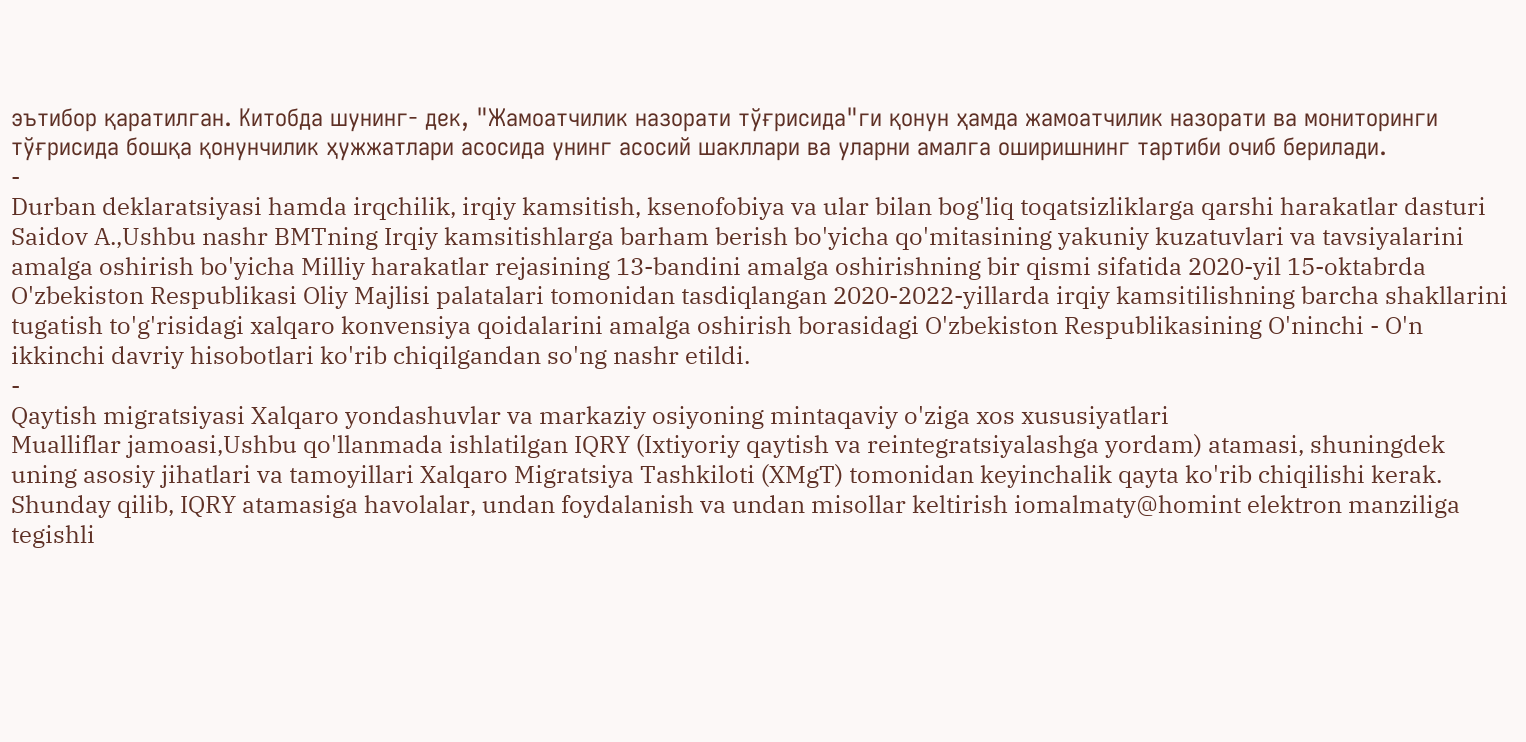эътибор қаратилган. Китобда шунинг- дек, "Жамоатчилик назорати тўғрисида"ги қонун ҳамда жамоатчилик назорати ва мониторинги тўғрисида бошқа қонунчилик ҳужжатлари асосида унинг асосий шакллари ва уларни амалга оширишнинг тартиби очиб берилади.
-
Durban deklaratsiyasi hamda irqchilik, irqiy kamsitish, ksenofobiya va ular bilan bog'liq toqatsizliklarga qarshi harakatlar dasturi
Saidov A.,Ushbu nashr BMTning Irqiy kamsitishlarga barham berish bo'yicha qo'mitasining yakuniy kuzatuvlari va tavsiyalarini amalga oshirish bo'yicha Milliy harakatlar rejasining 13-bandini amalga oshirishning bir qismi sifatida 2020-yil 15-oktabrda O'zbekiston Respublikasi Oliy Majlisi palatalari tomonidan tasdiqlangan 2020-2022-yillarda irqiy kamsitilishning barcha shakllarini tugatish to'g'risidagi xalqaro konvensiya qoidalarini amalga oshirish borasidagi O'zbekiston Respublikasining O'ninchi - O'n ikkinchi davriy hisobotlari ko'rib chiqilgandan so'ng nashr etildi.
-
Qaytish migratsiyasi Xalqaro yondashuvlar va markaziy osiyoning mintaqaviy o'ziga xos xususiyatlari
Mualliflar jamoasi,Ushbu qo'llanmada ishlatilgan IQRY (Ixtiyoriy qaytish va reintegratsiyalashga yordam) atamasi, shuningdek uning asosiy jihatlari va tamoyillari Xalqaro Migratsiya Tashkiloti (XMgT) tomonidan keyinchalik qayta ko'rib chiqilishi kerak. Shunday qilib, IQRY atamasiga havolalar, undan foydalanish va undan misollar keltirish iomalmaty@homint elektron manziliga tegishli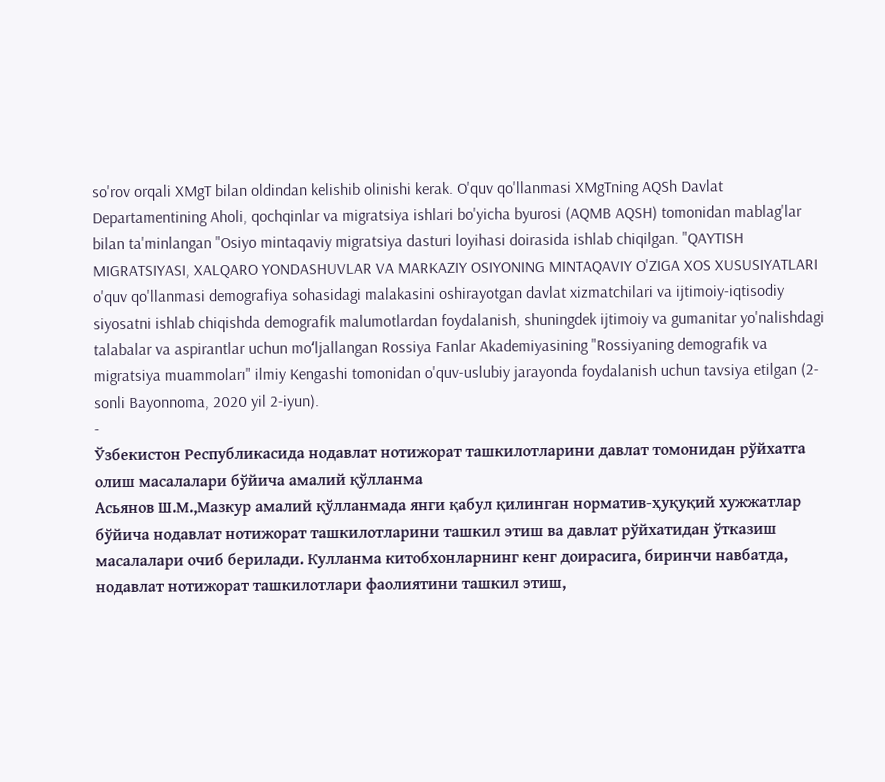so'rov orqali XMgT bilan oldindan kelishib olinishi kerak. O'quv qo'llanmasi XMgTning AQSh Davlat Departamentining Aholi, qochqinlar va migratsiya ishlari bo'yicha byurosi (AQMB AQSH) tomonidan mablag'lar bilan ta'minlangan "Osiyo mintaqaviy migratsiya dasturi loyihasi doirasida ishlab chiqilgan. "QAYTISH MIGRATSIYASI, XALQARO YONDASHUVLAR VA MARKAZIY OSIYONING MINTAQAVIY O'ZIGA XOS XUSUSIYATLARI o'quv qo'llanmasi demografiya sohasidagi malakasini oshirayotgan davlat xizmatchilari va ijtimoiy-iqtisodiy siyosatni ishlab chiqishda demografik malumotlardan foydalanish, shuningdek ijtimoiy va gumanitar yo'nalishdagi talabalar va aspirantlar uchun moʻljallangan Rossiya Fanlar Akademiyasining "Rossiyaning demografik va migratsiya muammoları" ilmiy Kengashi tomonidan o'quv-uslubiy jarayonda foydalanish uchun tavsiya etilgan (2-sonli Bayonnoma, 2020 yil 2-iyun).
-
Ўзбекистон Республикасида нодавлат нотижорат ташкилотларини давлат томонидан рўйхатга олиш масалалари бўйича амалий қўлланма
Асьянов Ш.М.,Мазкур амалий қўлланмада янги қабул қилинган норматив-ҳуқуқий хужжатлар бўйича нодавлат нотижорат ташкилотларини ташкил этиш ва давлат рўйхатидан ўтказиш масалалари очиб берилади. Кулланма китобхонларнинг кенг доирасига, биринчи навбатда, нодавлат нотижорат ташкилотлари фаолиятини ташкил этиш,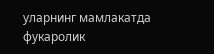уларнинг мамлакатда фукаролик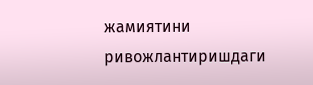жамиятини ривожлантиришдаги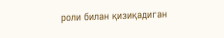роли билан қизиқадиган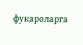фукароларга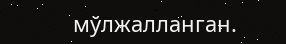мўлжалланган.